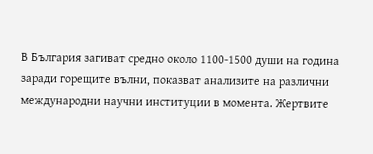В България загиват средно около 1100-1500 души на година заради горещите вълни, показват анализите на различни международни научни институции в момента. Жертвите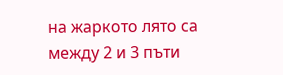на жаркото лято са между 2 и 3 пъти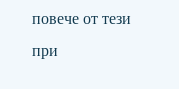повече от тези при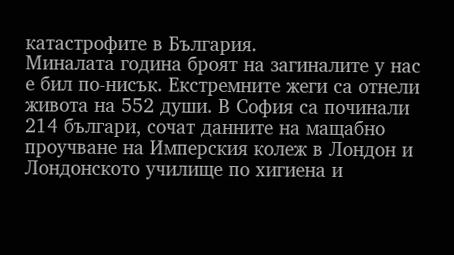катастрофите в България.
Миналата година броят на загиналите у нас е бил по-нисък. Екстремните жеги са отнели живота на 552 души. В София са починали 214 българи, сочат данните на мащабно проучване на Имперския колеж в Лондон и Лондонското училище по хигиена и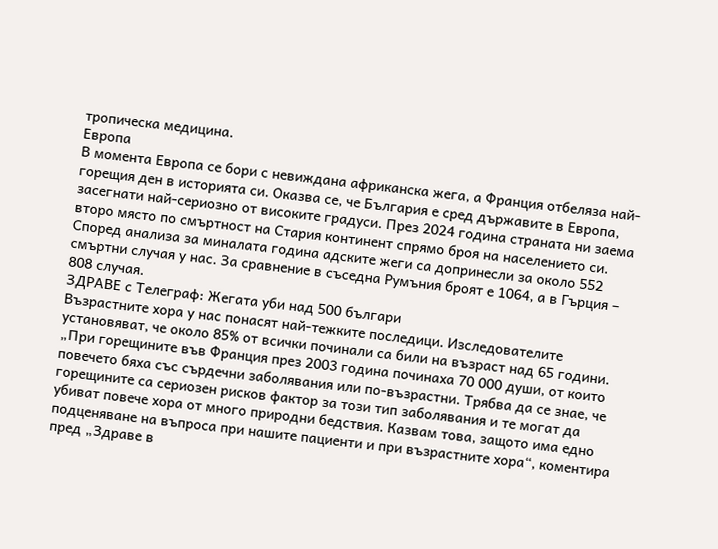тропическа медицина.
Европа
В момента Европа се бори с невиждана африканска жега, а Франция отбеляза най-горещия ден в историята си. Оказва се, че България е сред държавите в Европа, засегнати най-сериозно от високите градуси. През 2024 година страната ни заема второ място по смъртност на Стария континент спрямо броя на населението си. Според анализа за миналата година адските жеги са допринесли за около 552 смъртни случая у нас. За сравнение в съседна Румъния броят е 1064, а в Гърция – 808 случая.
ЗДРАВЕ с Телеграф: Жегата уби над 500 българи
Възрастните хора у нас понасят най-тежките последици. Изследователите установяват, че около 85% от всички починали са били на възраст над 65 години. „При горещините във Франция през 2003 година починаха 70 000 души, от които повечето бяха със сърдечни заболявания или по-възрастни. Трябва да се знае, че горещините са сериозен рисков фактор за този тип заболявания и те могат да убиват повече хора от много природни бедствия. Казвам това, защото има едно подценяване на въпроса при нашите пациенти и при възрастните хора“, коментира пред „Здраве в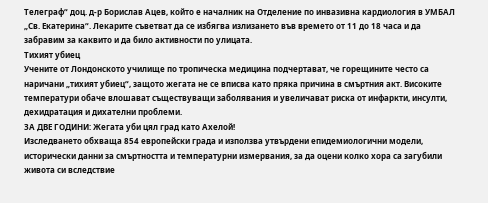Телеграф“ доц. д-р Борислав Ацев, който е началник на Отделение по инвазивна кардиология в УМБАЛ „Св. Екатерина“. Лекарите съветват да се избягва излизането във времето от 11 до 18 часа и да забравим за каквито и да било активности по улицата.
Тихият убиец
Учените от Лондонското училище по тропическа медицина подчертават, че горещините често са наричани „тихият убиец“, защото жегата не се вписва като пряка причина в смъртния акт. Високите температури обаче влошават съществуващи заболявания и увеличават риска от инфаркти, инсулти, дехидратация и дихателни проблеми.
ЗА ДВЕ ГОДИНИ: Жегата уби цял град като Ахелой!
Изследването обхваща 854 европейски града и използва утвърдени епидемиологични модели, исторически данни за смъртността и температурни измервания, за да оцени колко хора са загубили живота си вследствие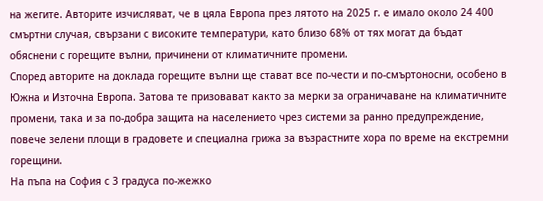на жегите. Авторите изчисляват, че в цяла Европа през лятото на 2025 г. е имало около 24 400 смъртни случая, свързани с високите температури, като близо 68% от тях могат да бъдат обяснени с горещите вълни, причинени от климатичните промени.
Според авторите на доклада горещите вълни ще стават все по-чести и по-смъртоносни, особено в Южна и Източна Европа. Затова те призовават както за мерки за ограничаване на климатичните промени, така и за по-добра защита на населението чрез системи за ранно предупреждение, повече зелени площи в градовете и специална грижа за възрастните хора по време на екстремни горещини.
На пъпа на София с 3 градуса по-жежко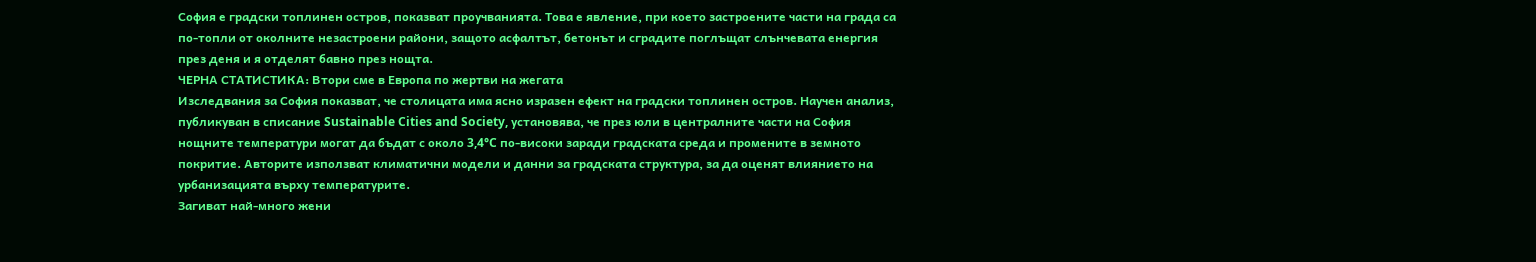София е градски топлинен остров, показват проучванията. Това е явление, при което застроените части на града са по-топли от околните незастроени райони, защото асфалтът, бетонът и сградите поглъщат слънчевата енергия през деня и я отделят бавно през нощта.
ЧЕРНА СТАТИСТИКА: Втори сме в Европа по жертви на жегата
Изследвания за София показват, че столицата има ясно изразен ефект на градски топлинен остров. Научен анализ, публикуван в списание Sustainable Cities and Society, установява, че през юли в централните части на София нощните температури могат да бъдат с около 3,4°C по-високи заради градската среда и промените в земното покритие. Авторите използват климатични модели и данни за градската структура, за да оценят влиянието на урбанизацията върху температурите.
Загиват най-много жени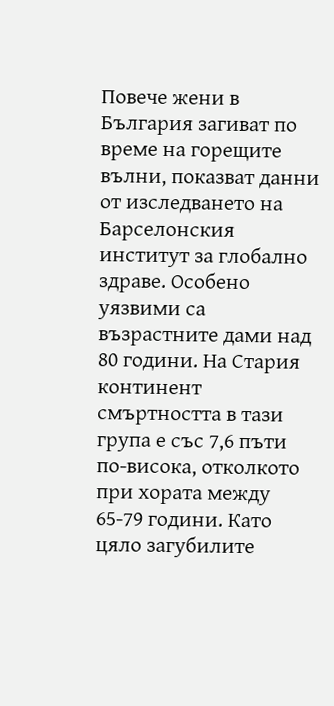Повече жени в България загиват по време на горещите вълни, показват данни от изследването на Барселонския институт за глобално здраве. Особено уязвими са възрастните дами над 80 години. На Стария континент смъртността в тази група е със 7,6 пъти по-висока, отколкото при хората между 65-79 години. Като цяло загубилите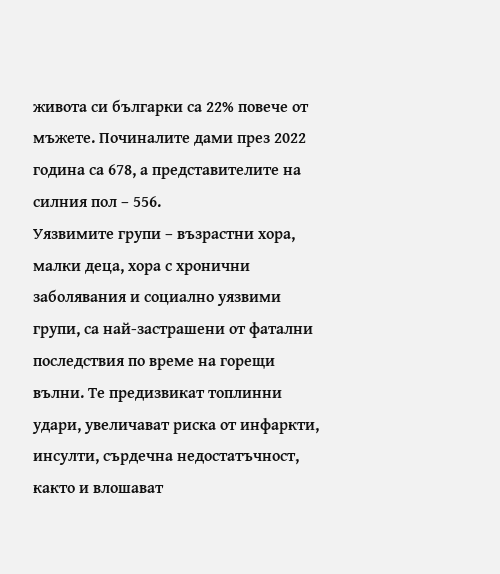живота си българки са 22% повече от мъжете. Починалите дами през 2022 година са 678, а представителите на силния пол – 556.
Уязвимите групи – възрастни хора, малки деца, хора с хронични заболявания и социално уязвими групи, са най-застрашени от фатални последствия по време на горещи вълни. Те предизвикат топлинни удари, увеличават риска от инфаркти, инсулти, сърдечна недостатъчност, както и влошават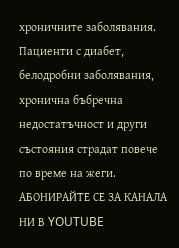хроничните заболявания. Пациенти с диабет, белодробни заболявания, хронична бъбречна недостатъчност и други състояния страдат повече по време на жеги.
АБОНИРАЙТЕ СЕ ЗА КАНАЛА НИ В YOUTUBE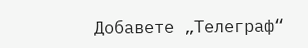Добавете „Телеграф“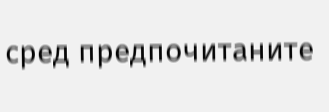сред предпочитаните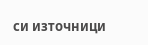си източници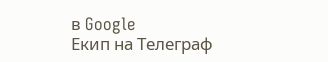в Google
Екип на Телеграф